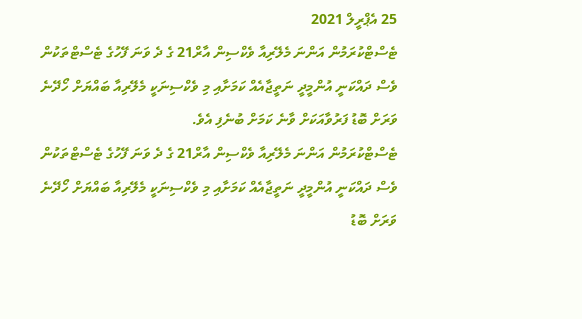25 އެޕްރީލް 2021
ޓެސްޓްކުރަމުން އަންނަ މެލޭރިއާ ވެކްސިން އާރް21 ގެ ދެ ވަނަ ފޭހުގެ ޓެސްޓްތަކުން ވެސް ދައްކަނީ އުންމީދީ ނަތީޖާއެއް ކަމަށާއި މި ވެކްސިނަކީ މެލޭރިއާ ބައްޔަށް ހޯދޭނެ ވަރަށް ބޮޑު ފަރުވާއަކަށް ވާނެ ކަމަށް ބުނެފި އެވެ.
ޓެސްޓްކުރަމުން އަންނަ މެލޭރިއާ ވެކްސިން އާރް21 ގެ ދެ ވަނަ ފޭހުގެ ޓެސްޓްތަކުން ވެސް ދައްކަނީ އުންމީދީ ނަތީޖާއެއް ކަމަށާއި މި ވެކްސިނަކީ މެލޭރިއާ ބައްޔަށް ހޯދޭނެ ވަރަށް ބޮޑު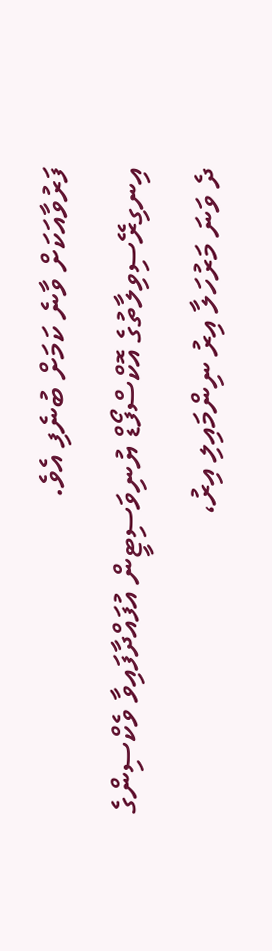ފަރުވާއަކަށް ވާނެ ކަމަށް ބުނެފި އެވެ.
އިނގިރޭސިވިލާތުގެ އޮކްސްފޯޑް ޔުނިވަސިޓީން އުފައްދާފައިވާ ވެކްސިންގެ ދެ ވަނަ މަރުހަލާ އިރު ނިންމައިލި އިރު،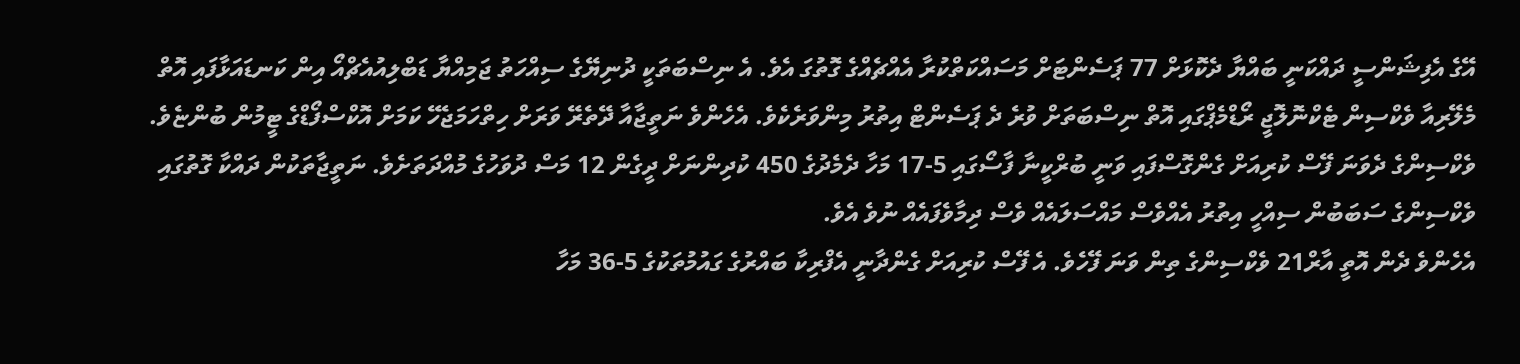އޭގެ އެފިޝަންސީ ދައްކަނީ ބައްޔާ ދެކޮޅަށް 77 ޕަސެންޓަށް މަސައްކަތްކުރާ އެއްޗެއްގެ ގޮތުގަ އެވެ. އެ ނިސްބަތަކީ ދުނިޔޭގެ ސިއްހަތު ޖަމިއްޔާ ޑަބްލިއުއެޗްއޯ އިން ކަނޑައަޅާފައި އޮތް މެލޭރިއާ ވެކްސިން ޓެކްނޮލޮޖީ ރޯޑްމެޕްގައި އޮތް ނިސްބަތަށް ވުރެ ދެ ޕަސެންޓް އިތުރު މިންވަރެކެވެ. އެހެންވެ ނަތީޖާއާ ދޭތެރޭ ވަރަށް ހިތްހަމަޖެހޭ ކަމަށް އޮކްސްފޯޑްގެ ޓީމުން ބުންޏެވެ.
ވެކްސިންގެ ދެވަނަ ފޭސް ކުރިއަށް ގެންގޮސްފައި ވަނީ ބުރްކީނާ ފާސޯގައި 5-17 މަހާ ދެމެދުގެ 450 ކުދިންނަށް ދީގެން 12 މަސް ދުވަހުގެ މުއްދަތަށެވެ. ނަތީޖާތަކުން ދައްކާ ގޮތުގައި ވެކްސިންގެ ސަބަބުން ސިއްހީ އިތުރު އެއްވެސް މައްސަލައެއް ވެސް ދިމާވެފައެއް ނުވެ އެވެ.
އެހެންވެ ދެން އޮތީ އާރް21 ވެކްސިންގެ ތިން ވަނަ ފޭހެވެ. އެ ފޭސް ކުރިއަށް ގެންދާނީ އެފްރިކާ ބައްރުގެ ގައުމުތަކުގެ 5-36 މަހާ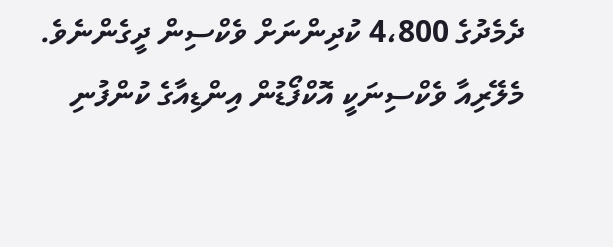ދެމެދުގެ 4،800 ކުދިންނަށް ވެކްސިން ދީގެންނެވެ.
މެލޭރިއާ ވެކްސިނަކީ އޮކްފޯޑުން އިންޑިއާގެ ކުންފުނި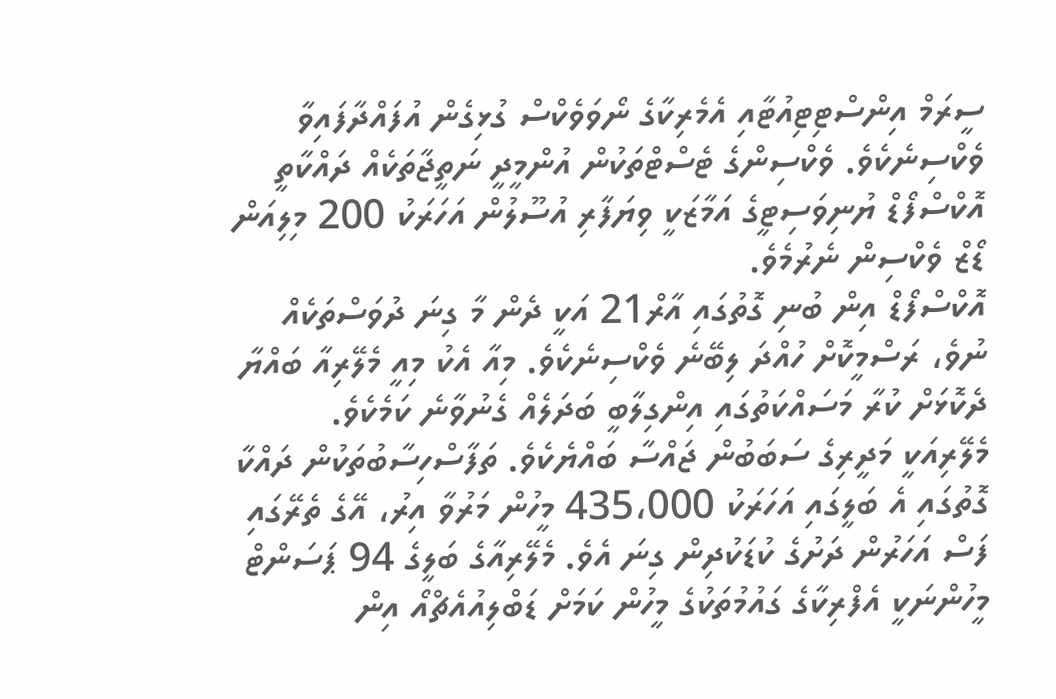ސީރަމް އިންސްޓިޓިއުޓާއި އެމެރިކާގެ ނޯވަވެކްސް ގުޅިގެން އުފައްދާފައިވާ ވެކްސިނެކެވެ. ވެކްސިންގެ ޓެސްޓްތަކުން އުންމީދީ ނަތީޖާތަކެއް ދައްކާތީ އޮކްސްފޯޑް ޔުނިވަސިޓީގެ އަމާޒަކީ ވިޔަފާރި އުސޫލުން އަހަރަކު 200 މިލިއަން ޑޯޒް ވެކްސިން ނެރުމެވެ.
އޮކްސްފޯޑް އިން ބުނި ގޮތުގައި އާރް21 އަކީ ދެން މާ ގިނަ ދުވަސްތަކެއް ނުވެ، ރަސްމީކޮށް ހުއްދަ ލިބޭނެ ވެކްސިނެކެވެ. މިއާ އެކު މިއީ މެލޭރިއާ ބައްޔާ ދެކޮޅަށް ކުރާ މަސައްކަތުގައި އިންގިލާބީ ބަދަލެއް ގެނުވާނެ ކަމެކެވެ.
މެލޭރިއަކީ މަދީރިގެ ސަބަބުން ޖައްސާ ބައްޔެކެވެ. ތަފާސްހިސާބުތަކުން ދައްކާ ގޮތުގައި އެ ބަލީގައި އަހަރަކު 435،000 މީހުން މަރުވާ އިރު، އޭގެ ތެރޭގައި ފަސް އަހަރުން ދަށުގެ ކުޑަކުދިން ގިނަ އެވެ. މެލޭރިއާގެ ބަލީގެ 94 ޕަސަންޓް މީހުންނަކީ އެފްރިކާގެ ގައުމުތަކުގެ މީހުން ކަމަށް ޑަބްލިއުއެޗްއޯ އިން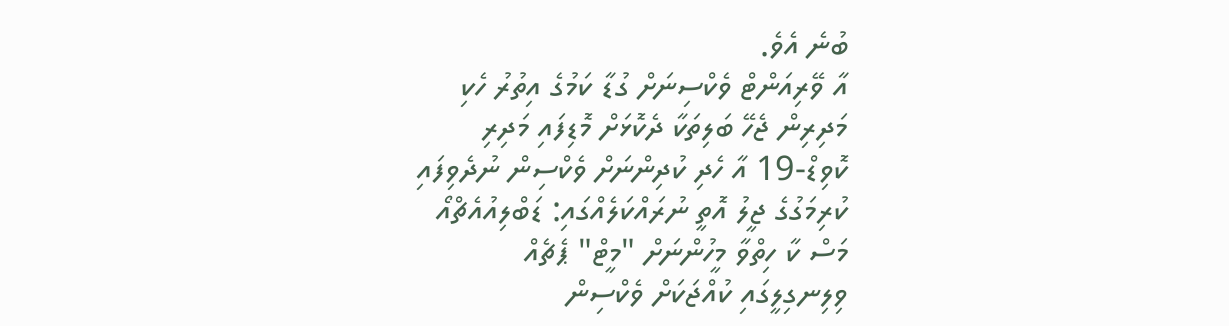ބުނެ އެވެ.
އާ ވޭރިއަންޓް ވެކްސިނަށް ގުޑާ ކަމުގެ އިތުރު ހެކި
މަދިރިން ޖެހޭ ބަލިތަކާ ދެކޮޅަށް މޮޑިފައި މަދިރި
ކޮވިޑް-19 އާ ހެދި ކުދިންނަށް ވެކްސިން ނުދެވިފައި
ކުރިމަގުގެ ޖީލު އޮތީ ނުރައްކަލެއްގައި: ޑަބްލިއުއެޗްއޯ
މަސް ކާ ހިތްވާ މީހުންނަށް "މީޓް" ޕެޗެއް
ވިލިނގިލީގައި ކުއްޖަކަށް ވެކްސިން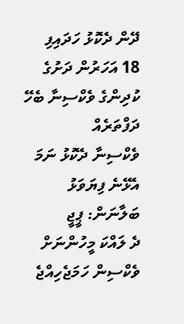ދޭން ދެކޮޅު ހަދައިފި
18 އަހަރުން ދަށުގެ ކުދިންގެ ވެކްސިނާ ބެހޭ ދަފްތަރެއް
ވެކްސިނާ ދެކޮޅު ނަމަ އެޅޭނެ ފިޔަވަޅު ބަލާނަން: ޕީޖީ
ދެ ލައްކަ މީހުންނަށް ވެކްސިން ހަމަޖެހިއްޖެ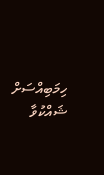ހިމަބިއްސަށް ޝައްކުވާ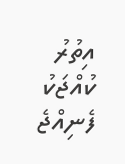އިތުރު ކުއްޖަކު ފެނިއްޖެ